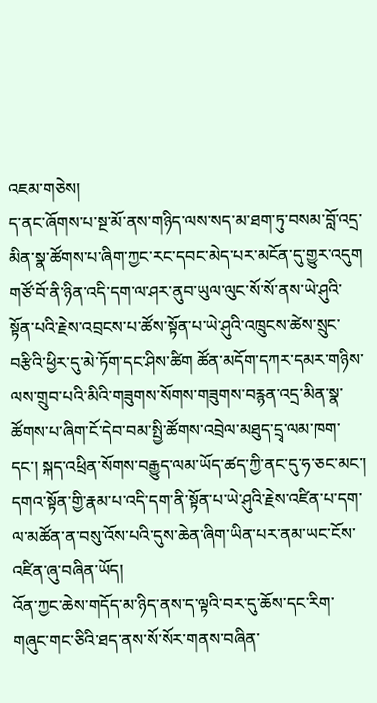འཇམ་གཅེས།
ད་ནང་ཞོགས་པ་སྔ་མོ་ནས་གཉིད་ལས་སད་མ་ཐག་ཏུ་བསམ་བློ་འདྲ་མིན་སྣ་ཚོགས་པ་ཞིག་ཀྱང་རང་དབང་མེད་པར་མངོན་དུ་གྱུར་འདུག གཙོ་བོ་ནི་ཉིན་འདི་དག་ལ་ཤར་ནུབ་ཡུལ་ལུང་སོ་སོ་ནས་ཡེ་ཤུའི་སྟོན་པའི་རྗེས་འབྲངས་པ་ཚོས་སྟོན་པ་ཡེ་ཤུའི་འཁྲུངས་ཚེས་སྲུང་བརྩིའི་ཕྱིར་དུ་མེ་ཏོག་དང་ཤིས་ཚིག ཚོན་མདོག་དཀར་དམར་གཉིས་ལས་གྲུབ་པའི་མིའི་གཟུགས་སོགས་གཟུགས་བརྙན་འདྲ་མིན་སྣ་ཚོགས་པ་ཞིག་ངོ་དེབ་བམ་སྤྱི་ཚོགས་འབྲེལ་མཐུད་དྲྭ་ལམ་ཁག་དང་། སྐད་འཕྲིན་སོགས་བརྒྱུད་ལམ་ཡོད་ཚད་ཀྱི་ནང་དུ་ཧ་ཅང་མང་། དགའ་སྟོན་གྱི་རྣམ་པ་འདི་དག་ནི་སྟོན་པ་ཡེ་ཤུའི་རྗེས་འཛིན་པ་དག་ལ་མཚོན་ན་བསུ་འོས་པའི་དུས་ཆེན་ཞིག་ཡིན་པར་ནམ་ཡང་ངོས་འཛིན་ཞུ་བཞིན་ཡོད།
འོན་ཀྱང་ཆེས་གདོད་མ་ཉིད་ནས་ད་ལྟའི་བར་དུ་ཆོས་དང་རིག་གཞུང་གང་ཅིའི་ཐད་ནས་སོ་སོར་གནས་བཞིན་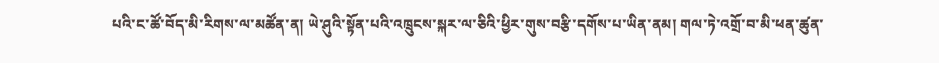པའི་ང་ཚོ་བོད་མི་རིགས་ལ་མཚོན་ན། ཡེ་ཤུའི་སྟོན་པའི་འཁྲུངས་སྐར་ལ་ཅིའི་ཕྱིར་གུས་བརྩི་དགོས་པ་ཡིན་ནམ། གལ་ཏེ་འགྲོ་བ་མི་ཕན་ཚུན་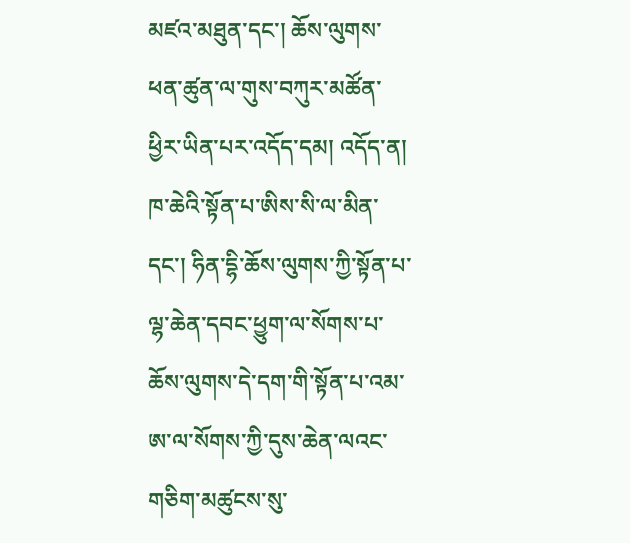མཛའ་མཐུན་དང་། ཆོས་ལུགས་ཕན་ཚུན་ལ་གུས་བཀུར་མཚོན་ཕྱིར་ཡིན་པར་འདོད་དམ། འདོད་ན། ཁ་ཆེའི་སྟོན་པ་ཨིས་སི་ལ་མིན་དང་། ཧིན་དྷི་ཆོས་ལུགས་ཀྱི་སྟོན་པ་ལྷ་ཆེན་དབང་ཕྱུག་ལ་སོགས་པ་ཆོས་ལུགས་དེ་དག་གི་སྟོན་པ་འམ་ཨ་ལ་སོགས་ཀྱི་དུས་ཆེན་ལའང་གཅིག་མཚུངས་སུ་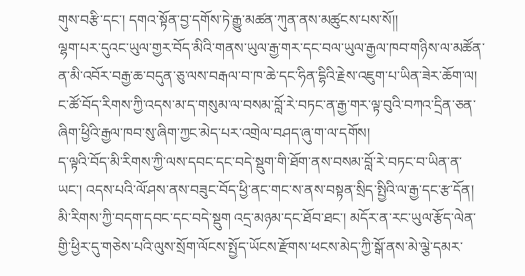གུས་བརྩི་དང་། དགའ་སྟོན་བྱ་དགོས་ཏེ་རྒྱུ་མཚན་ཀུན་ནས་མཚུངས་པས་སོ།།
ལྷག་པར་དུའང་ཡུལ་གྱར་བོད་མིའི་གནས་ཡུལ་རྒྱ་གར་དང་བལ་ཡུལ་རྒྱལ་ཁབ་གཉིས་ལ་མཚོན་ན་མི་འབོར་བརྒྱ་ཆ་བདུན་ཅུ་ལས་བརྒལ་བ་ཁ་ཆེ་དང་ཧིན་དྷིའི་རྗེས་འཇུག་པ་ཡིན་ཟེར་ཆོག་ལ། ང་ཚོ་བོད་རིགས་ཀྱི་འདས་མ་ད་གསུམ་ལ་བསམ་བློ་རེ་བཏང་ན་རྒྱ་གར་ལྟ་བུའི་བཀའ་དྲིན་ཅན་ཞིག་ཕྱིའི་རྒྱལ་ཁབ་སུ་ཞིག་ཀྱང་མེད་པར་འགྲེལ་བཤད་ཞུ་ག་ལ་དགོས།
ད་ལྟའི་བོད་མི་རིགས་ཀྱི་ལས་དབང་དང་བདེ་སྡུག་གི་ཐོག་ནས་བསམ་བློ་རེ་བཏང་བ་ཡིན་ན་ཡང་། འདས་པའི་ལོ་ཤས་ནས་བཟུང་བོད་ཕྱི་ནང་གང་ས་ནས་བསྟན་སྲིད་སྤྱིའི་ལ་རྒྱ་དང་རྩ་དོན། མི་རིགས་ཀྱི་བདག་དབང་དང་བདེ་སྡུག འདྲ་མཉམ་དང་ཐོབ་ཐང་། མདོར་ན་རང་ཡུལ་རྩོད་ལེན་གྱི་ཕྱིར་དུ་གཅེས་པའི་ལུས་སྲོག་ལོངས་སྤྱོད་ཡོངས་རྫོགས་ཕངས་མེད་ཀྱི་སྒོ་ནས་མེ་ལྕེ་དམར་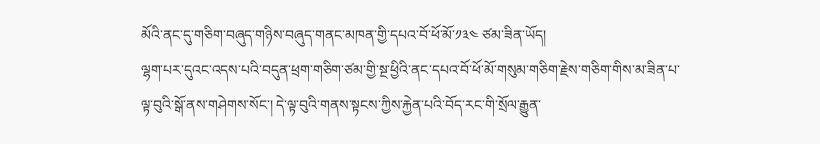མོའི་ནང་དུ་གཅིག་བཞུད་གཉིས་བཞུད་གནང་མཁན་གྱི་དཔའ་བོ་ཕོ་མོ་༡༣༤ ཙམ་ཟིན་ཡོད།
ལྷག་པར་དུའང་འདས་པའི་བདུན་ཕྲག་གཅིག་ཙམ་གྱི་སྔ་ཕྱིའི་ནང་དཔའ་བོ་ཕོ་མོ་གསུམ་གཅིག་རྗེས་གཅིག་གིས་མ་ཟིན་པ་ལྟ་བུའི་སྒོ་ནས་གཤེགས་སོང་། དེ་ལྟ་བུའི་གནས་སྟངས་ཀྱིས་རྐྱེན་པའི་བོད་རང་གི་སྲོལ་རྒྱུན་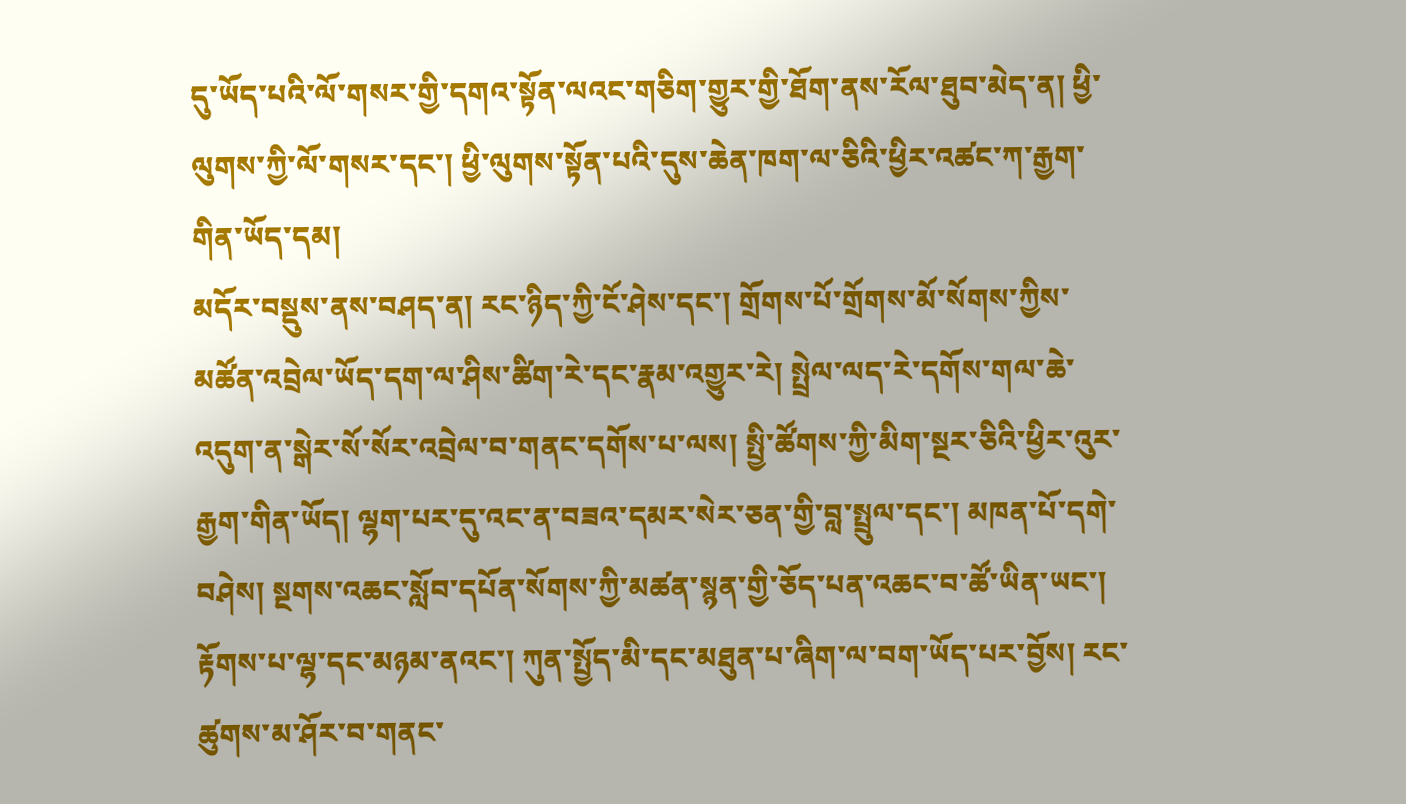དུ་ཡོད་པའི་ལོ་གསར་གྱི་དགའ་སྟོན་ལའང་གཅིག་གྱུར་གྱི་ཐོག་ནས་རོལ་ཐུབ་མེད་ན། ཕྱི་ལུགས་ཀྱི་ལོ་གསར་དང་། ཕྱི་ལུགས་སྟོན་པའི་དུས་ཆེན་ཁག་ལ་ཅིའི་ཕྱིར་འཚང་ཀ་རྒྱག་གིན་ཡོད་དམ།
མདོར་བསྡུས་ནས་བཤད་ན། རང་ཉིད་ཀྱི་ངོ་ཤེས་དང་། གྲོགས་པོ་གྲོགས་མོ་སོགས་ཀྱིས་མཚོན་འབྲེལ་ཡོད་དག་ལ་ཤིས་ཚིག་རེ་དང་རྣམ་འགྱུར་རེ། སྤྲེལ་ལད་རེ་དགོས་གལ་ཆེ་འདུག་ན་སྒེར་སོ་སོར་འབྲེལ་བ་གནང་དགོས་པ་ལས། སྤྱི་ཚོགས་ཀྱི་མིག་སྔར་ཅིའི་ཕྱིར་འུར་རྒྱག་གིན་ཡོད། ལྷག་པར་དུ་འང་ན་བཟའ་དམར་སེར་ཅན་གྱི་བླ་སྤྲུལ་དང་། མཁན་པོ་དགེ་བཤེས། སྔགས་འཆང་སློབ་དཔོན་སོགས་ཀྱི་མཚན་སྙན་གྱི་ཅོད་པན་འཆང་བ་ཚོ་ཡིན་ཡང་། རྟོགས་པ་ལྷ་དང་མཉམ་ནའང་། ཀུན་སྤྱོད་མི་དང་མཐུན་པ་ཞིག་ལ་བག་ཡོད་པར་བྱོས། རང་ཚུགས་མ་ཤོར་བ་གནང་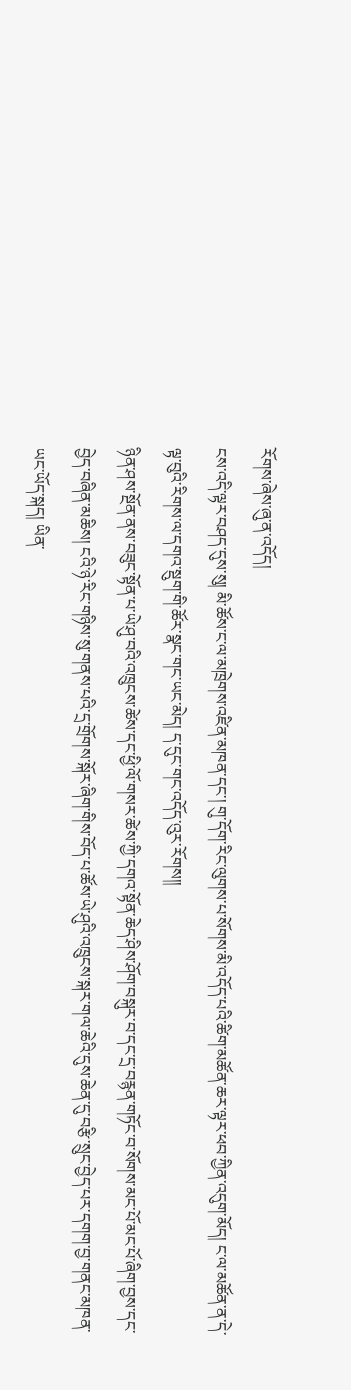རོགས་ཞེས་ཞུ་ན་འདོད།
ངས་འདི་ལྟར་བཤད་དུས་སུ། མི་ཚོས་ང་ལ་མཁྲེགས་འཛིན་མཁན་དང་། གུ་དོག་རིང་ལུགས་པ་སོགས་མི་འདོད་པའི་ཚིག་མཚོན་ཆར་ལྟར་ཕབ་ཀྱིན་འདུག་མོད། ང་ལ་མཚོན་ན་དེ་ལྟ་བུའི་རིགས་ལ་དགའ་སྡུག་གི་ཚོར་སྣང་གང་ཡང་མེད། ད་དུང་གང་འདོད་འུར་རོགས།།
ཉིན་ཤས་སྔོན་ནས་བཟུང་སྟོན་པ་ཡེ་ཤུ་བའི་འཁྲུངས་ཚེས་དང་ཕྱི་ལོ་གསར་ཚེས་ཀྱི་དགའ་སྟོན་ཆེད་ཤིས་ཤོག་བསྐུར་བ་དང་དྲ་བརྙན་གཏོང་བ་སོགས་མང་པོ་མང་པོ་ཞིག་བྱས་དང་བྱེད་བཞིན་མཆིས། ངའི་ཉེ་རིང་གཉིས་སུ་གནས་པའི་དྲ་གྲོགས་སྐོར་ཞིག་གིས་བོད་པ་ཚོས་ཡེ་ཤུའི་འཁྲུངས་སྐར་གལ་ཆེའི་དུས་ཆེན་དུ་བརྩི་སྲུང་བྱེད་པར་དགག་བྱ་གནང་མཁན་ཡང་ཡོད་སྐད། ཡིན་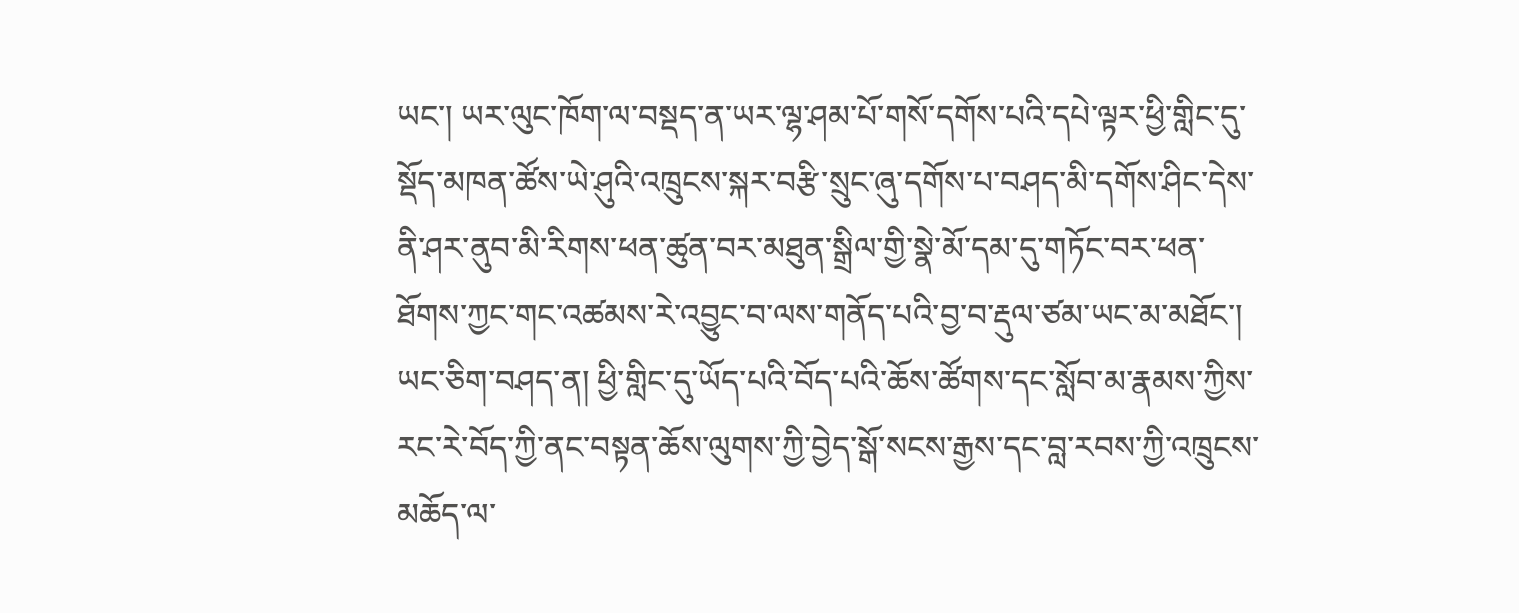ཡང་། ཡར་ལུང་ཁོག་ལ་བསྡད་ན་ཡར་ལྷ་ཤམ་པོ་གསོ་དགོས་པའི་དཔེ་ལྟར་ཕྱི་གླིང་དུ་སྡོད་མཁན་ཚོས་ཡེ་ཤུའི་འཁྲུངས་སྐར་བརྩི་སྲུང་ཞུ་དགོས་པ་བཤད་མི་དགོས་ཤིང་དེས་ནི་ཤར་ནུབ་མི་རིགས་ཕན་ཚུན་བར་མཐུན་སྒྲིལ་གྱི་སྣེ་མོ་དམ་དུ་གཏོང་བར་ཕན་ཐོགས་ཀྱང་གང་འཚམས་རེ་འབྱུང་བ་ལས་གནོད་པའི་བྱ་བ་རྡུལ་ཙམ་ཡང་མ་མཐོང་། ཡང་ཅིག་བཤད་ན། ཕྱི་གླིང་དུ་ཡོད་པའི་བོད་པའི་ཆོས་ཚོགས་དང་སློབ་མ་རྣམས་ཀྱིས་རང་རེ་བོད་ཀྱི་ནང་བསྟན་ཆོས་ལུགས་ཀྱི་བྱེད་སྒོ་སངས་རྒྱས་དང་བླ་རབས་ཀྱི་འཁྲུངས་མཆོད་ལ་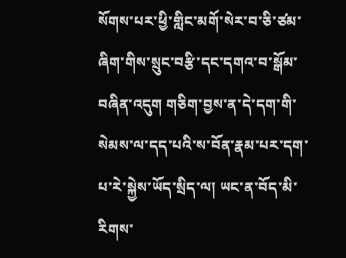སོགས་པར་ཕྱི་གླིང་མགོ་སེར་བ་ཅི་ཙམ་ཞིག་གིས་སྲུང་བརྩི་དང་དགའ་བ་སྒོམ་བཞིན་འདུག གཅིག་བྱས་ན་དེ་དག་གི་སེམས་ལ་དད་པའི་ས་བོན་རྣམ་པར་དག་པ་རེ་སྐྱེས་ཡོད་སྲིད་ལ། ཡང་ན་བོད་མི་རིགས་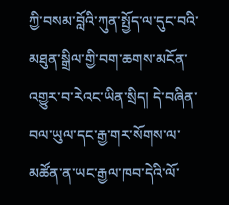ཀྱི་བསམ་བློའི་ཀུན་སྤྱོད་ལ་དུང་བའི་མཐུན་སྒྲིལ་གྱི་བག་ཆགས་མངོན་འགྱུར་བ་རེའང་ཡིན་སྲིད། དེ་བཞིན་བལ་ཡུལ་དང་རྒྱ་གར་སོགས་ལ་མཚོན་ན་ཡང་རྒྱལ་ཁབ་དེའི་ལོ་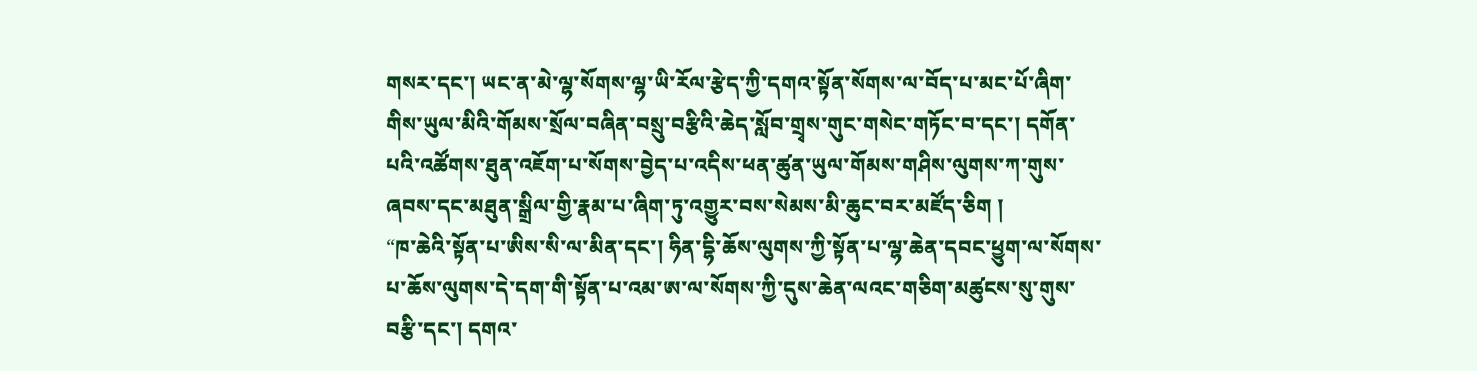གསར་དང་། ཡང་ན་མེ་ལྷ་སོགས་ལྷ་ཡི་རོལ་རྩེད་ཀྱི་དགའ་སྟོན་སོགས་ལ་བོད་པ་མང་པོ་ཞིག་གིས་ཡུལ་མིའི་གོམས་སྲོལ་བཞིན་བསྲུ་བརྩིའི་ཆེད་སློབ་གྲྭས་གུང་གསེང་གཏོང་བ་དང་། དགོན་པའི་འཚོགས་ཐུན་འཇོག་པ་སོགས་བྱེད་པ་འདིས་ཕན་ཚུན་ཡུལ་གོམས་གཤིས་ལུགས་ཀ་གུས་ཞབས་དང་མཐུན་སྒྲིལ་གྱི་རྣམ་པ་ཞིག་ཏུ་འགྱུར་བས་སེམས་མི་ཆུང་བར་མཛོད་ཅིག །
“ཁ་ཆེའི་སྟོན་པ་ཨིས་སི་ལ་མིན་དང་། ཧིན་དྷི་ཆོས་ལུགས་ཀྱི་སྟོན་པ་ལྷ་ཆེན་དབང་ཕྱུག་ལ་སོགས་པ་ཆོས་ལུགས་དེ་དག་གི་སྟོན་པ་འམ་ཨ་ལ་སོགས་ཀྱི་དུས་ཆེན་ལའང་གཅིག་མཚུངས་སུ་གུས་བརྩི་དང་། དགའ་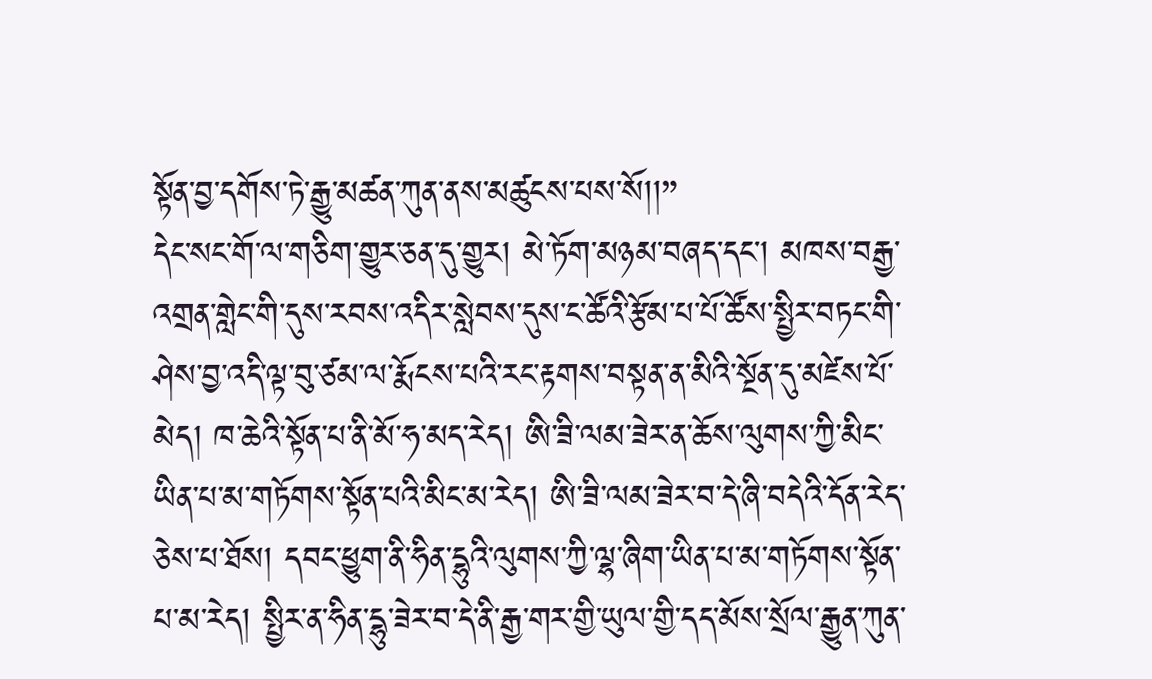སྟོན་བྱ་དགོས་ཏེ་རྒྱུ་མཚན་ཀུན་ནས་མཚུངས་པས་སོ།།”
དེང་སང་གོ་ལ་གཅིག་གྱུར་ཅན་དུ་གྱུར། མེ་ཏོག་མཉམ་བཞད་དང་། མཁས་བརྒྱ་འགྲན་གླེང་གི་དུས་རབས་འདིར་སླེབས་དུས་ང་ཚོའི་རྩོམ་པ་པོ་ཚོས་སྤྱིར་བཏང་གི་ཤེས་བྱ་འདི་ལྟ་བུ་ཙམ་ལ་རྨོངས་པའི་རང་རྟགས་བསྟན་ན་མིའི་སྔོན་དུ་མཛེས་པོ་མེད། ཁ་ཆེའི་སྟོན་པ་ནི་མོ་ཧ་མད་རེད། ཨི་ཟི་ལམ་ཟེར་ན་ཆོས་ལུགས་ཀྱི་མིང་ཡིན་པ་མ་གཏོགས་སྟོན་པའི་མིང་མ་རེད། ཨི་ཟི་ལམ་ཟེར་བ་དེ་ཞི་བདེའི་དོན་རེད་ཅེས་པ་ཐོས། དབང་ཕྱུག་ནི་ཧིན་དྷུའི་ལུགས་ཀྱི་ལྷ་ཞིག་ཡིན་པ་མ་གཏོགས་སྟོན་པ་མ་རེད། སྤྱིར་ན་ཧིན་དྷུ་ཟེར་བ་དེ་ནི་རྒྱ་གར་གྱི་ཡུལ་གྱི་དད་མོས་སྲོལ་རྒྱུན་ཀུན་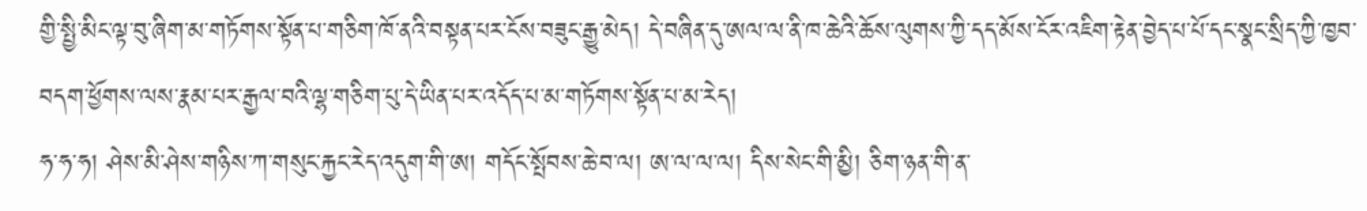གྱི་སྤྱི་མིང་ལྟ་བུ་ཞིག་མ་གཏོགས་སྟོན་པ་གཅིག་ཁོ་ནའི་བསྟན་པར་ངོས་བཟུང་རྒྱུ་མེད། དེ་བཞིན་དུ་ཨལ་ལ་ནི་ཁ་ཆེའི་ཆོས་ལུགས་ཀྱི་དད་མོས་ངོར་འཇིག་རྟེན་བྱེད་པ་པོ་དང་སྣང་སྲིད་ཀྱི་ཁྱབ་བདག་ཕྱོགས་ལས་རྣམ་པར་རྒྱལ་བའི་ལྷ་གཅིག་པུ་དེ་ཡིན་པར་འདོད་པ་མ་གཏོགས་སྟོན་པ་མ་རེད།
ཧ་ཧ་ཧ། ཤེས་མི་ཤེས་གཉིས་ཀ་གསུང་རྐྱང་རེད་འདུག་གི་ཨ། གདོང་སྤོབས་ཆེ་བ་ལ། ཨ་ལ་ལ་ལ། དིས་སེང་གི་མྱི། ཅིག་ཉན་གི་ན་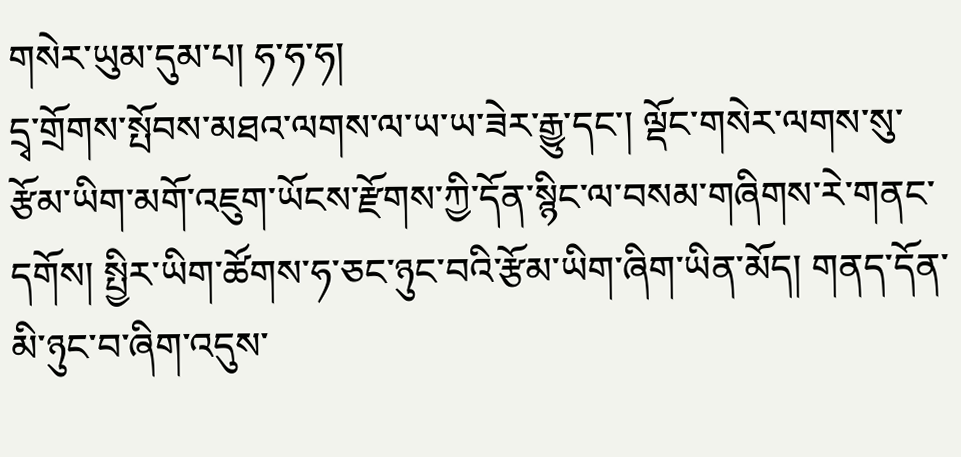གསེར་ཡུམ་དུམ་པ། ཧ་ཧ་ཧ།
དྲྭ་གྲོགས་སྤོབས་མཐའ་ལགས་ལ་ཡ་ཡ་ཟེར་རྒྱུ་དང་། ལྡོང་གསེར་ལགས་སུ་རྩོམ་ཡིག་མགོ་འཇུག་ཡོངས་རྫོགས་ཀྱི་དོན་སྙིང་ལ་བསམ་གཞིགས་རེ་གནང་དགོས། སྤྱིར་ཡིག་ཚོགས་ཧ་ཅང་ཉུང་བའི་རྩོམ་ཡིག་ཞིག་ཡིན་མོད། གནད་དོན་མི་ཉུང་བ་ཞིག་འདུས་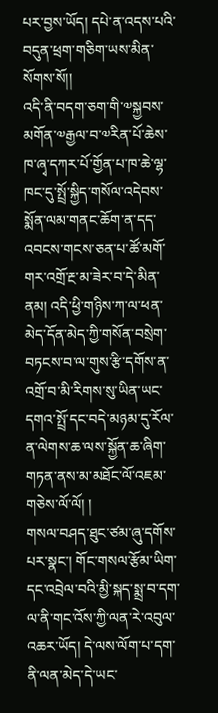པར་བྱས་ཡོད། དཔེ་ན་འདས་པའི་བདུན་ཕྲག་གཅིག་ཡས་མིན་སོགས་སོ།།
འདི་ནི་བདག་ཅག་གི་༧སྐྱབས་མགོན་༧རྒྱལ་བ་༧རིན་པོ་ཆེས་ཁ་ཞྭ་དཀར་པོ་གྱོན་པ་ཁ་ཆེ་ལྷ་ཁང་དུ་སྤྲོ་སྐྱིད་གསོལ་འདེབས་སྨོན་ལམ་གནང་ཆོག་ན་དད་འབངས་གངས་ཅན་པ་ཚོ་མགོ་གར་འགྲོ་རྔ་མ་ཟེར་བ་དེ་མིན་ནམ། འདི་ཕྱི་གཉིས་ཀ་ལ་ཕན་མེད་དོན་མེད་ཀྱི་གསོན་བསྲེག་བཏངས་བ་ལ་གུས་རྩི་དགོས་ན་འགྲོ་བ་མི་རིགས་སུ་ཡིན་ཡང་དགའ་སྤྲོ་དང་བདེ་མཉམ་དུ་རོལ་ན་ལེགས་ཆ་ལས་སྐྱོན་ཆ་ཞིག་གཏན་ནས་མ་མཐོང་ལོ་འཇམ་གཅེས་ལོ་ལོ། །
གསལ་བཤད་ཐུང་ཙམ་ཞུ་དགོས་པར་སྣང་། གོང་གསལ་རྩོམ་ཡིག་དང་འབྲེལ་བའི་མྱི་སྐད་སྨྲ་བ་དག་ལ་ནི་གང་འོས་ཀྱི་ལན་རེ་འབུལ་འཆར་ཡོད། དེ་ལས་ལོག་པ་དག་ནི་ལན་མེད་དེ་ཡང་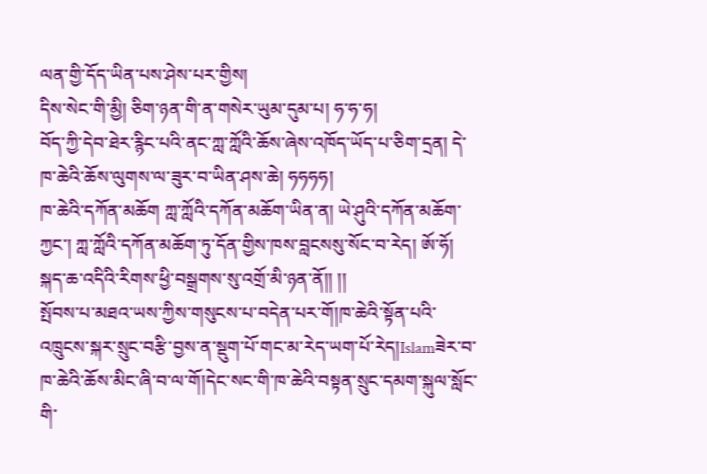ལན་གྱི་དོད་ཡིན་པས་ཤེས་པར་གྱིས།
དིས་སེང་གི་མྱི། ཅིག་ཉན་གི་ན་གསེར་ཡུམ་དུམ་པ། ཧ་ཧ་ཧ།
བོད་ཀྱི་དེབ་ཐེར་རྙིང་པའི་ནང་ཀླ་ཀློའི་ཆོས་ཞེས་འཁོད་ཡོད་པ་ཅིག་དྲན། དེ་ཁ་ཆེའི་ཆོས་ལུགས་ལ་ཟུར་བ་ཡིན་ཤས་ཆེ། ཧཧཧཧ།
ཁ་ཆེའི་དཀོན་མཆོག ཀླ་ཀློའི་དཀོན་མཆོག་ཡིན་ན། ཡེ་ཤུའི་དཀོན་མཆོག་ཀྱང་། ཀླ་ཀློའི་དཀོན་མཆོག་ཏུ་དོན་གྱིས་ཁས་བླངསསུ་སོང་བ་རེད། ཨོ་ཧོ། སྐད་ཆ་འདིའི་རིགས་ཕྱི་བསྒྲགས་སུ་འགྲོ་མི་ཉན་ནོ།། །།
སྤོབས་པ་མཐའ་ཡས་ཀྱིས་གསུངས་པ་བདེན་པར་གོ།ཁ་ཆེའི་སྟོན་པའི་འཁྲུངས་སྐར་སྲུང་བརྩི་བྱས་ན་སྡུག་པོ་གང་མ་རེད་ཡག་པོ་རེད།Islamཟེར་བ་ཁ་ཆེའི་ཆོས་མིང་ཞི་བ་ལ་གོ།དེང་སང་གི་ཁ་ཆེའི་བསྟན་སྲུང་དམག་སྐུལ་སློང་གི་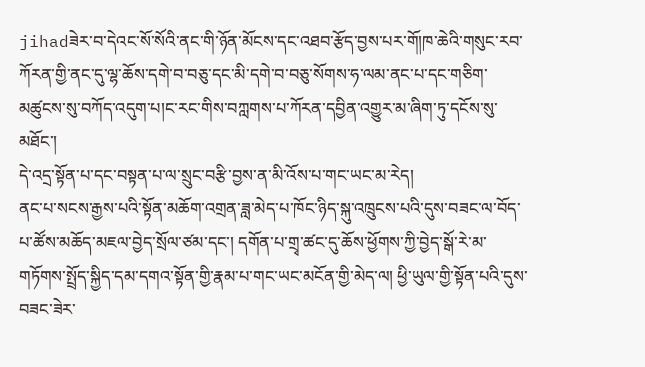jihadཟེར་བ་དེའང་སོ་སོའི་ནང་གི་ཉོན་མོངས་དང་འཐབ་རྩོད་བྱས་པར་གོ།ཁ་ཆེའི་གསུང་རབ་ཀོརན་གྱི་ནང་དུ་ལྷ་ཆོས་དགེ་བ་བཅུ་དང་མི་དགེ་བ་བཅུ་སོགས་ཧ་ལམ་ནང་པ་དང་གཅིག་མཚུངས་སུ་བཀོད་འདུག་པ།ང་རང་གིས་བཀླགས་པ་ཀོརན་དབྱིན་འགྱུར་མ་ཞིག་ཏུ་དངོས་སུ་མཐོང་།
དེ་འདྲ་སྟོན་པ་དང་བསྟན་པ་ལ་སྲུང་བརྩི་བྱས་ན་མི་འོས་པ་གང་ཡང་མ་རེད།
ནང་པ་སངས་རྒྱས་པའི་སྟོན་མཆོག་འགྲན་ཟླ་མེད་པ་ཁོང་ཉིད་སྐུ་འཁྲུངས་པའི་དུས་བཟང་ལ་བོད་པ་ཚོས་མཆོད་མཇལ་བྱེད་སྲོལ་ཙམ་དང་། དགོན་པ་གྲྭ་ཚང་དུ་ཆོས་ཕྱོགས་ཀྱི་བྱེད་སྒོ་རེ་མ་གཏོགས་སྤྲོད་སྐྱིད་དམ་དགའ་སྟོན་གྱི་རྣམ་པ་གང་ཡང་མངོན་གྱི་མེད་ལ། ཕྱི་ཡུལ་གྱི་སྟོན་པའི་དུས་བཟང་ཟེར་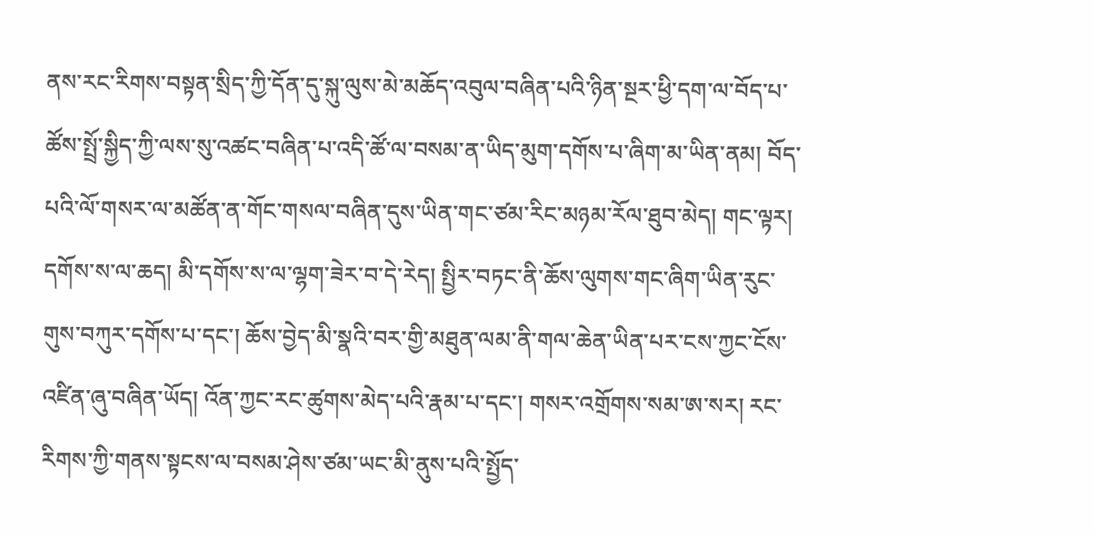ནས་རང་རིགས་བསྟན་སྲིད་ཀྱི་དོན་དུ་སྐུ་ལུས་མེ་མཆོད་འབུལ་བཞིན་པའི་ཉིན་སྔར་ཕྱི་དག་ལ་བོད་པ་ཚོས་སྤྲོ་སྐྱིད་ཀྱི་ལས་སུ་འཚང་བཞིན་པ་འདི་ཚོ་ལ་བསམ་ན་ཡིད་མུག་དགོས་པ་ཞིག་མ་ཡིན་ནམ། བོད་པའི་ལོ་གསར་ལ་མཚོན་ན་གོང་གསལ་བཞིན་དུས་ཡིན་གང་ཙམ་རིང་མཉམ་རོལ་ཐུབ་མེད། གང་ལྟར། དགོས་ས་ལ་ཆད། མི་དགོས་ས་ལ་ལྷག་ཟེར་བ་དེ་རེད། སྤྱིར་བཏང་ནི་ཆོས་ལུགས་གང་ཞིག་ཡིན་རུང་གུས་བཀུར་དགོས་པ་དང་། ཆོས་བྱེད་མི་སྣའི་བར་གྱི་མཐུན་ལམ་ནི་གལ་ཆེན་ཡིན་པར་ངས་ཀྱང་ངོས་འཛིན་ཞུ་བཞིན་ཡོད། འོན་ཀྱང་རང་ཚུགས་མེད་པའི་རྣམ་པ་དང་། གསར་འགྲོགས་སམ་ཨ་སར། རང་རིགས་ཀྱི་གནས་སྟངས་ལ་བསམ་ཤེས་ཙམ་ཡང་མི་ནུས་པའི་སྤྱོད་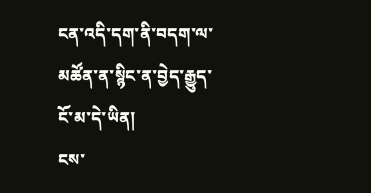ངན་འདི་དག་ནི་བདག་ལ་མཚོན་ན་སྙིང་ན་བྱེད་རྒྱུད་ངོ་མ་དེ་ཡིན།
ངས་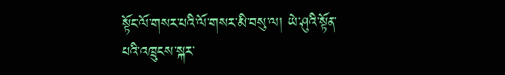སྟོང་ལོ་གསར་པའི་ལོ་གསར་མི་བསུ་ལ། ཡེ་ཤུའི་སྟོན་པའི་འཁྲུངས་སྐར་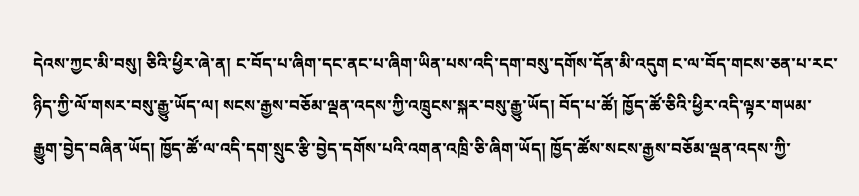དེའས་ཀྱང་མི་བསུ། ཅིའི་ཕྱིར་ཞེ་ན། ང་བོད་པ་ཞིག་དང་ནང་པ་ཞིག་ཡིན་པས་འདི་དག་བསུ་དགོས་དོན་མི་འདུག ང་ལ་བོད་གངས་ཅན་པ་རང་ཉིད་ཀྱི་ལོ་གསར་བསུ་རྒྱུ་ཡོད་ལ། སངས་རྒྱས་བཅོམ་ལྡན་འདས་ཀྱི་འཁྲུངས་སྐར་བསུ་རྒྱུ་ཡོད། བོད་པ་ཚོ། ཁྱོད་ཚོ་ཅིའི་ཕྱིར་འདི་ལྟར་གཡམ་རྒྱུག་བྱེད་བཞིན་ཡོད། ཁྱོད་ཚོ་ལ་འདི་དག་སྲུང་རྩི་བྱེད་དགོས་པའི་འགན་འཁྲི་ཅི་ཞིག་ཡོད། ཁྱོད་ཚོས་སངས་རྒྱས་བཅོམ་ལྡན་འདས་ཀྱི་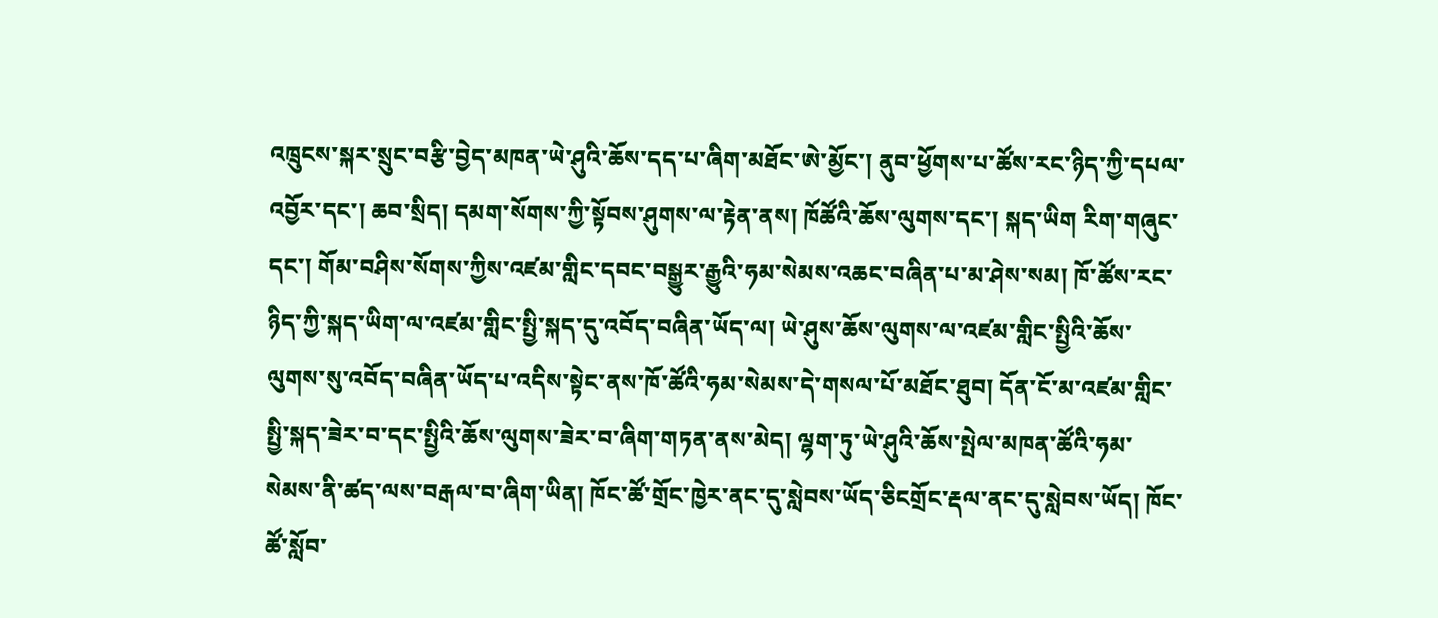འཁྲུངས་སྐར་སྲུང་བརྩི་བྱེད་མཁན་ཡེ་ཤུའི་ཆོས་དད་པ་ཞིག་མཐོང་ཨེ་མྱོང་། ནུབ་ཕྱོགས་པ་ཚོས་རང་ཉིད་ཀྱི་དཔལ་འབྱོར་དང་། ཆབ་སྲིད། དམག་སོགས་ཀྱི་སྟོབས་ཤུགས་ལ་རྟེན་ནས། ཁོཚོའི་ཆོས་ལུགས་དང་། སྐད་ཡིག རིག་གཞུང་དང་། གོམ་བཤིས་སོགས་ཀྱིས་འཛམ་གླིང་དབང་བསྒྱུར་རྒྱུའི་ཧམ་སེམས་འཆང་བཞིན་པ་མ་ཤེས་སམ། ཁོ་ཚོས་རང་ཉིད་ཀྱི་སྐད་ཡིག་ལ་འཛམ་གླིང་སྤྱི་སྐད་དུ་འབོད་བཞིན་ཡོད་ལ། ཡེ་ཤུས་ཆོས་ལུགས་ལ་འཛམ་གླིང་སྤྱིའི་ཆོས་ལུགས་སུ་འབོད་བཞིན་ཡོད་པ་འདིས་སྟེང་ནས་ཁོ་ཚོའི་ཧམ་སེམས་དེ་གསལ་པོ་མཐོང་ཐུབ། དོན་ངོ་མ་འཛམ་གླིང་སྤྱི་སྐད་ཟེར་བ་དང་སྤྱིའི་ཆོས་ལུགས་ཟེར་བ་ཞིག་གཏན་ནས་མེད། ལྷག་ཏུ་ཡེ་ཤུའི་ཆོས་སྤེལ་མཁན་ཚོའི་ཧམ་སེམས་ནི་ཚད་ལས་བརྒལ་བ་ཞིག་ཡིན། ཁོང་ཚོ་གྲོང་ཁྱེར་ནང་དུ་སླེབས་ཡོད་ཅིངགྲོང་རྡལ་ནང་དུ་སླེབས་ཡོད། ཁོང་ཚོ་སློབ་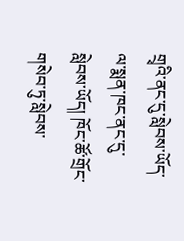གྲྭའི་ནང་དུ་སླེབས་ཡོད་ལ་སྨན་ཁང་ནང་དུ་སླེབས་ཡོད། ཁོང་ཚོ་གྲོང་གསེབ་ཏུ་སླེབས་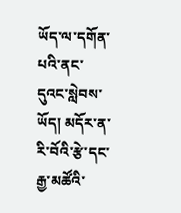ཡོད་ལ་དགོན་པའི་ནང་དུའང་སླེབས་ཡོད། མདོར་ན་རི་བོའི་རྩེ་དང་རྒྱ་མཚོའི་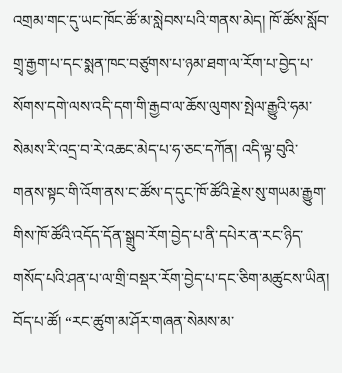འགྲམ་གང་དུ་ཡང་ཁོང་ཚོ་མ་སླེབས་པའི་གནས་མེད། ཁོ་ཚོས་སློབ་གྲྭ་རྒྱག་པ་དང་སྨན་ཁང་བཙུགས་པ་ཉམ་ཐག་ལ་རོག་པ་བྱེད་པ་སོགས་དགེ་ལས་འདི་དག་གི་རྒྱབ་ལ་ཆོས་ལུགས་སྤེལ་རྒྱུའི་ཧམ་སེམས་རི་འདྲ་བ་རེ་འཆང་མེད་པ་ཧ་ཅང་དཀོན། འདི་ལྟ་བུའི་གནས་སྟང་གི་འོག་ནས་ང་ཚོས་ད་དུང་ཁོ་ཚོའི་རྗེས་སུ་གཡམ་རྒྱུག་གིས་ཁོ་ཚོའི་འདོད་དོན་སྒྲུབ་རོག་བྱེད་པ་ནི་དཔེར་ན་རང་ཉིད་གསོད་པའི་ཤན་པ་ལ་གྲི་བསྡར་རོག་བྱེད་པ་དང་ཅིག་མཚུངས་ཡིན། བོད་པ་ཚོ། “རང་ཚུག་མ་ཤོར་གཞན་སེམས་མ་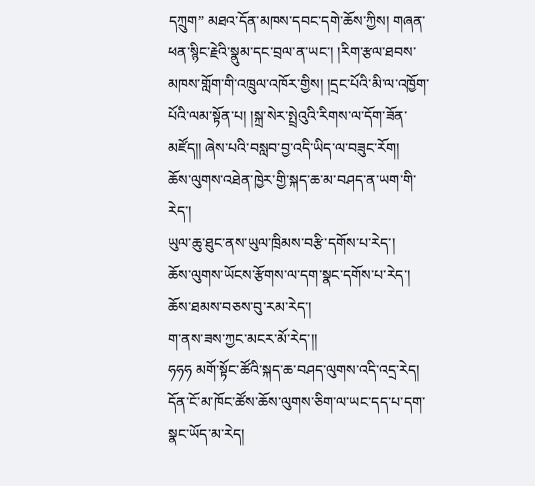དཀྲུག” མཐའ་དོན་མཁས་དབང་དགེ་ཆོས་ཀྱིས། གཞན་ཕན་སྙིང་རྗེའི་སྣུམ་དང་བྲལ་ན་ཡང་། །རིག་རྩལ་ཐབས་མཁས་གློག་གི་འཁྲུལ་འཁོར་གྱིས། །དྲང་པོའི་མི་ལ་འཁྱོག་པོའི་ལམ་སྟོན་པ། །སྐྲ་སེར་སྤྲེའུའི་རིགས་ལ་དོག་ཟོན་མཛོད།། ཞེས་པའི་བསླབ་བྱ་འདི་ཡིད་ལ་བཟུང་རོག།
ཆོས་ལུགས་འཐེན་ཁྱེར་གྱི་སྐད་ཆ་མ་བཤད་ན་ཡག་གི་རེད་།
ཡུལ་ཆུ་ཐུང་ནས་ཡུལ་ཁྲིམས་བརྩི་དགོས་པ་རེད་།
ཆོས་ལུགས་ཡོངས་རྩོགས་ལ་དག་སྣང་དགོས་པ་རེད་།
ཆོས་ཐམས་བཅས་བུ་རམ་རེད་།
ག་ནས་ཟས་ཀྱང་མངར་མོ་རེད་།།
ཧཧཧ མགོ་སྟོང་ཚོའི་སྐད་ཆ་བཤད་ལུགས་འདི་འདྲ་རེད། དོན་ངོ་མ་ཁོང་ཚོས་ཆོས་ལུགས་ཅིག་ལ་ཡང་དད་པ་དག་སྣང་ཡོད་མ་རེད།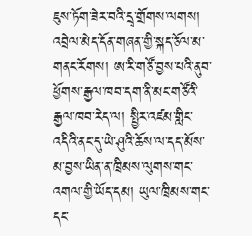ཇུས་ཏོག་ཟེར་བའི་དྲྭ་གྲོགས་ལགས། འབྲེལ་མེད་དོན་གཞན་གྱི་སྐད་ཅོལ་མ་གནང་རོགས། ཨ་རི་གཙོ་བྱས་པའི་ནུབ་ཕྱོགས་རྒྱལ་ཁབ་དག་ནི་མང་གཙོའི་རྒྱལ་ཁབ་རེད་ལ། སྤྱིར་འཛམ་གླིང་འདིའི་ནང་དུ་ཡེ་ཤུའི་ཆོས་ལ་དད་མོས་མ་བྱས་ཡིན་ན་ཁྲིམས་ལུགས་གང་འགལ་གྱི་ཡོད་དམ། ཡུལ་ཁྲིམས་གང་དང་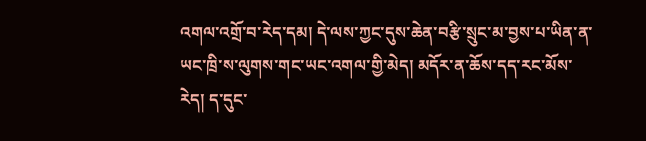འགལ་འགྲོ་བ་རེད་དམ། དེ་ལས་ཀྱང་དུས་ཆེན་བརྩི་སྲུང་མ་བྱས་པ་ཡིན་ན་ཡང་ཁྲི་ས་ལུགས་གང་ཡང་འགལ་གྱི་མེད། མདོར་ན་ཆོས་དད་རང་མོས་རེད། ད་དུང་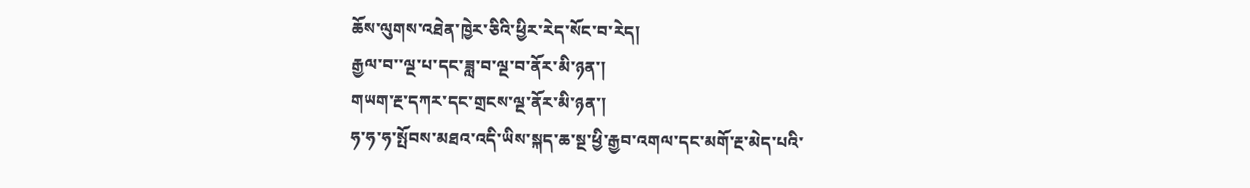ཆོས་ལུགས་འཐེན་ཁྱེར་ཅིའི་ཕྱིར་རེད་སོང་བ་རེད།
རྒྱལ་བ་་ལྔ་པ་དང་ཟླ་བ་ལྔ་བ་ནོར་མི་ཉན་།
གཡག་རྔ་དཀར་དང་གྲངས་ལྔ་ནོར་མི་ཉན་།
ཧ་ཧ་ཧ་སྤོབས་མཐའ་འདི་ཡིས་སྐད་ཆ་སྔ་ཕྱི་རྒྱབ་འགལ་དང་མགོ་རྔ་མེད་པའི་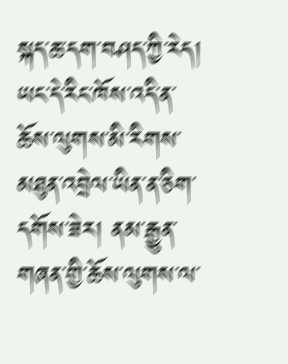སྐད་ཆ་དག་བཤད་ཀྱི་རེད། ཡང་དེ་རིང་ཁོས་འདི་ན་ཆོས་ལུགས་མི་རིགས་མཐུན་འབྲེལ་ཡིན་ན་ཅིག་དགོས་ཟེར། ནམ་རྒྱུན་གཞན་གྱི་ཆོས་ལུགས་ལ་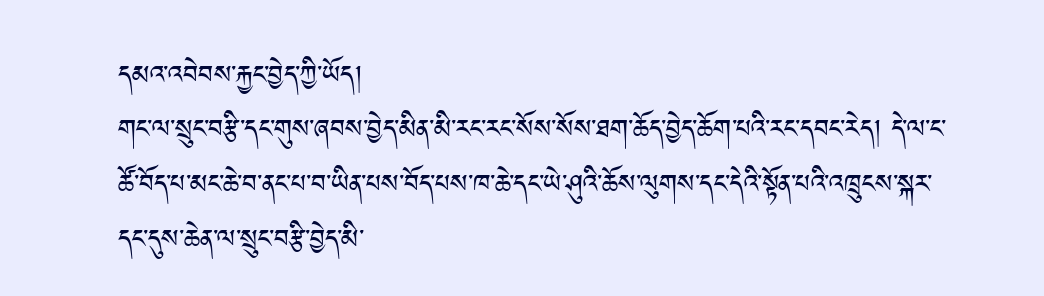དམའ་འབེབས་རྐྱང་བྱེད་ཀྱི་ཡོད།
གང་ལ་སྲུང་བརྩི་དང་གུས་ཞབས་བྱེད་མིན་མི་རང་རང་སོས་སོས་ཐག་ཆོད་བྱེད་ཆོག་པའི་རང་དབང་རེད། དེ་ལ་ང་ཚོ་བོད་པ་མང་ཆེ་བ་ནང་པ་བ་ཡིན་པས་བོད་པས་ཁ་ཆེ་དང་ཡེ་ཤུའི་ཆོས་ལུགས་དང་དེའི་སྟོན་པའི་འཁྲུངས་སྐར་དང་དུས་ཆེན་ལ་སྲུང་བརྩི་བྱེད་མི་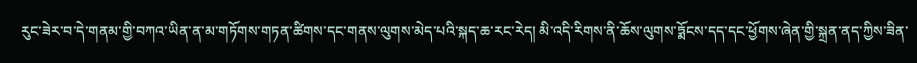རུང་ཟེར་བ་དེ་གནམ་གྱི་བཀའ་ཡིན་ན་མ་གཏོགས་གཏན་ཚིགས་དང་གནས་ལུགས་མེད་པའི་སྐད་ཆ་རང་རེད། མི་འདི་རིགས་ནི་ཆོས་ལུགས་ཏྨོངས་དད་དང་ཕྱོགས་ཞེན་གྱི་སྐྲན་ནད་ཀྱིས་ཟིན་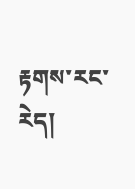རྟགས་རང་རེད།